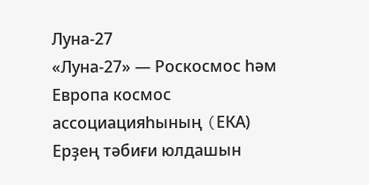Луна-27
«Луна-27» — Роскосмос һәм Европа космос ассоциацияһының (EКA) Ерҙең тәбиғи юлдашын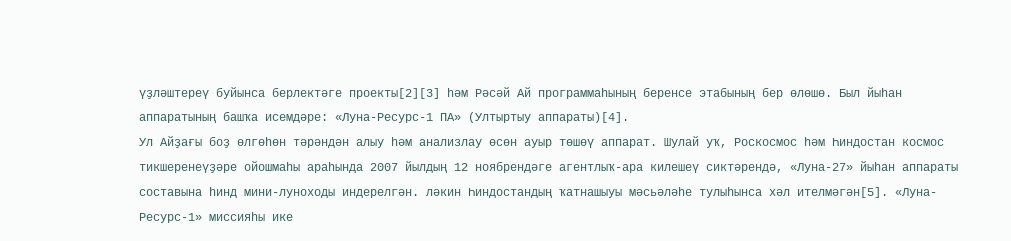үҙләштереү буйынса берлектәге проекты[2][3] һәм Рәсәй Ай программаһының беренсе этабының бер өлөшө. Был йыһан аппаратының башҡа исемдәре: «Луна-Ресурс-1 ПА» (Ултыртыу аппараты)[4].
Ул Айҙағы боҙ өлгөһөн тәрәндән алыу һәм анализлау өсөн ауыр төшөү аппарат. Шулай уҡ, Роскосмос һәм Һиндостан космос тикшеренеүҙәре ойошмаһы араһында 2007 йылдың 12 ноябрендәге агентлыҡ-ара килешеү сиктәрендә, «Луна-27» йыһан аппараты составына һинд мини-луноходы индерелгән. ләкин Һиндостандың ҡатнашыуы мәсьәләһе тулыһынса хәл ителмәгән[5]. «Луна-Ресурс-1» миссияһы ике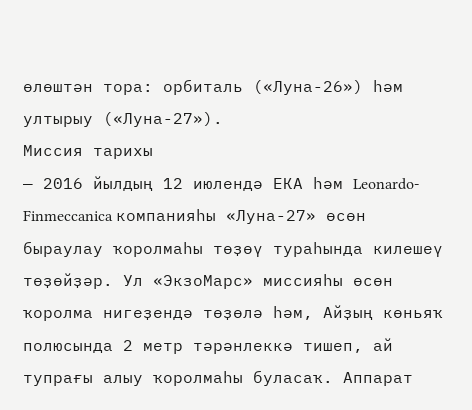өлөштән тора: орбиталь («Луна-26») һәм ултырыу («Луна-27»).
Миссия тарихы
— 2016 йылдың 12 июлендә EКA һәм Leonardo-Finmeccanica компанияһы «Луна-27» өсөн быраулау ҡоролмаһы төҙөү тураһында килешеү төҙөйҙәр. Ул «ЭкзоМарс» миссияһы өсөн ҡоролма нигеҙендә төҙөлә һәм, Айҙың көньяҡ полюсында 2 метр тәрәнлеккә тишеп, ай тупрағы алыу ҡоролмаһы буласаҡ. Аппарат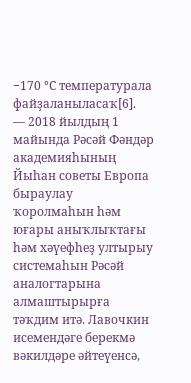−170 °C температурала файҙаланыласаҡ[6].
— 2018 йылдың 1 майында Рәсәй Фәндәр академияһының Йыһан советы Европа быраулау ҡоролмаһын һәм юғары аныҡлыҡтағы һәм хәүефһеҙ ултырыу системаһын Рәсәй аналогтарына алмаштырырға тәҡдим итә. Лавочкин исемендәге берекмә вәкилдәре әйтеүенсә,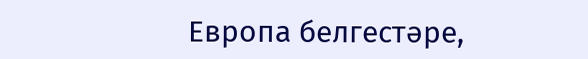Европа белгестәре,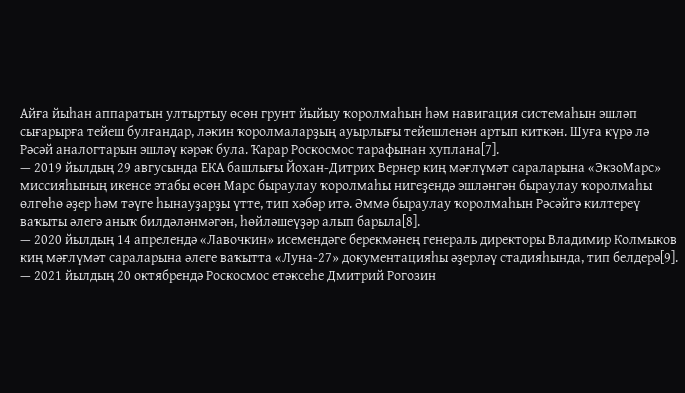Айға йыһан аппаратын ултыртыу өсөн грунт йыйыу ҡоролмаһын һәм навигация системаһын эшләп сығарырға тейеш булғандар, ләкин ҡоролмаларҙың ауырлығы тейешленән артып киткән. Шуға күрә лә Рәсәй аналогтарын эшләү кәрәк була. Ҡарар Роскосмос тарафынан хуплана[7].
— 2019 йылдың 29 авгусында ЕКА башлығы Йохан-Дитрих Вернер киң мәғлүмәт сараларына «ЭкзоМарс» миссияһының икенсе этабы өсөн Марс быраулау ҡоролмаһы нигеҙендә эшләнгән быраулау ҡоролмаһы өлгөһө әҙер һәм тәүге һынауҙарҙы үтте, тип хәбәр итә. Әммә быраулау ҡоролмаһын Рәсәйгә килтереү ваҡыты әлегә аныҡ билдәләнмәгән, һөйләшеүҙәр алып барыла[8].
— 2020 йылдың 14 апрелендә «Лавочкин» исемендәге берекмәнең генераль директоры Владимир Колмыков киң мәғлүмәт сараларына әлеге ваҡытта «Луна-27» документацияһы әҙерләү стадияһында, тип белдерә[9].
— 2021 йылдың 20 октябрендә Роскосмос етәксеһе Дмитрий Рогозин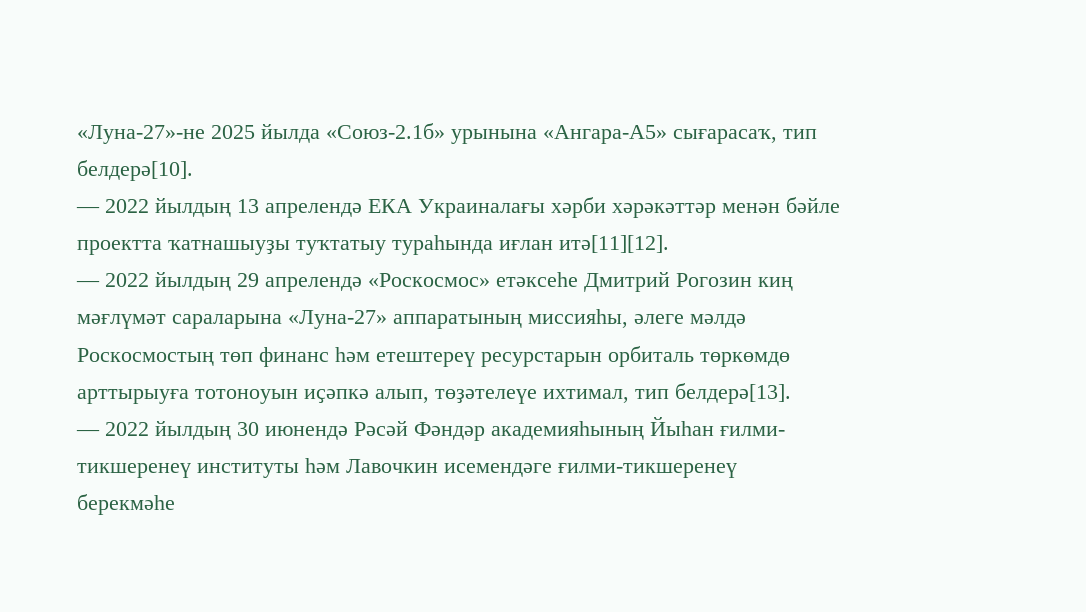«Луна-27»-не 2025 йылда «Союз-2.1б» урынына «Ангара-А5» сығарасаҡ, тип белдерә[10].
— 2022 йылдың 13 апрелендә ЕКА Украиналағы хәрби хәрәкәттәр менән бәйле проектта ҡатнашыуҙы туҡтатыу тураһында иғлан итә[11][12].
— 2022 йылдың 29 апрелендә «Роскосмос» етәксеһе Дмитрий Рогозин киң мәғлүмәт сараларына «Луна-27» аппаратының миссияһы, әлеге мәлдә Роскосмостың төп финанс һәм етештереү ресурстарын орбиталь төркөмдө арттырыуға тотоноуын иҫәпкә алып, төҙәтелеүе ихтимал, тип белдерә[13].
— 2022 йылдың 30 июнендә Рәсәй Фәндәр академияһының Йыһан ғилми-тикшеренеү институты һәм Лавочкин исемендәге ғилми-тикшеренеү берекмәһе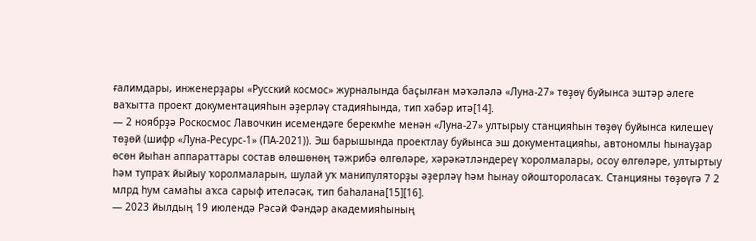ғалимдары, инженерҙары «Русский космос» журналында баҫылған мәҡәләлә «Луна-27» төҙөү буйынса эштәр әлеге ваҡытта проект документацияһын әҙерләү стадияһында, тип хәбәр итә[14].
— 2 ноябрҙә Роскосмос Лавочкин исемендәге берекмһе менән «Луна-27» ултырыу станцияһын төҙөү буйынса килешеү төҙөй (шифр «Луна-Ресурс-1» (ПА-2021)). Эш барышында проектлау буйынса эш документацияһы, автономлы һынауҙар өсөн йыһан аппараттары состав өлөшөнөң тәжрибә өлгөләре, хәрәкәтләндереү ҡоролмалары, осоу өлгөләре, ултыртыу һәм тупраҡ йыйыу ҡоролмаларын, шулай уҡ манипуляторҙы әҙерләү һәм һынау ойоштороласаҡ. Станцияны төҙөүгә 7 2 млрд һум самаһы аҡса сарыф ителәсәк, тип баһалана[15][16].
— 2023 йылдың 19 июлендә Рәсәй Фәндәр академияһының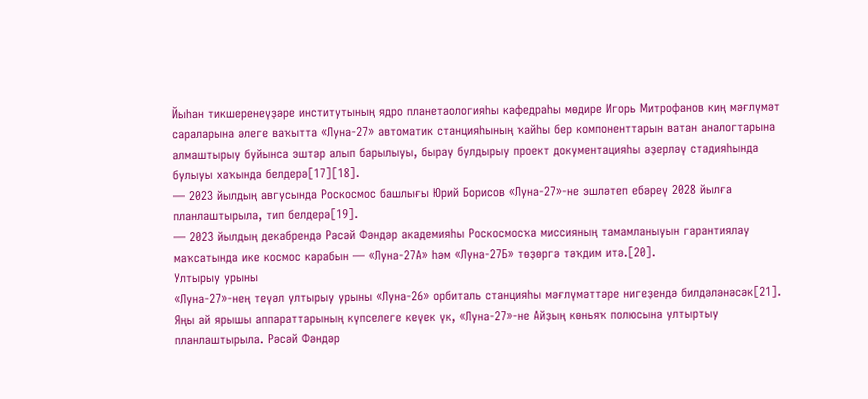Йыһан тикшеренеүҙәре институтының ядро планетаологияһы кафедраһы мөдире Игорь Митрофанов киң мәғлүмәт сараларына әлеге ваҡытта «Луна-27» автоматик станцияһының ҡайһы бер компоненттарын ватан аналогтарына алмаштырыу буйынса эштәр алып барылыуы, бырау булдырыу проект документацияһы әҙерләү стадияһында булыуы хаҡында белдерә[17][18].
— 2023 йылдың авгусында Роскосмос башлығы Юрий Борисов «Луна-27»-не эшләтеп ебәреү 2028 йылға планлаштырыла, тип белдерә[19].
— 2023 йылдың декабрендә Рәсәй Фәндәр академияһы Роскосмосҡа миссияның тамамланыуын гарантиялау маҡсатында ике космос карабын — «Луна-27А» һәм «Луна-27Б» төҙөргә тәҡдим итә.[20].
Ултырыу урыны
«Луна-27»-нең теүәл ултырыу урыны «Луна-26» орбиталь станцияһы мәғлүмәттәре нигеҙендә билдәләнәсәк[21].
Яңы ай ярышы аппараттарының күпселеге кеүек үк, «Луна-27»-не Айҙың көньяҡ полюсына ултыртыу планлаштырыла. Рәсәй Фәндәр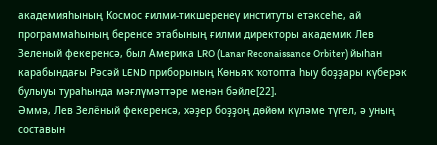академияһының Космос ғилми-тикшеренеү институты етәксеһе, ай программаһының беренсе этабының ғилми директоры академик Лев Зеленый фекеренсә, был Америка LRO (Lanar Reconaissance Orbiter) йыһан карабындағы Рәсәй LEND приборының Көньяҡ ҡотопта һыу боҙҙары күберәк булыуы тураһында мәғлүмәттәре менән бәйле[22].
Әммә, Лев Зелёный фекеренсә, хәҙер боҙҙоң дөйөм күләме түгел, ә уның составын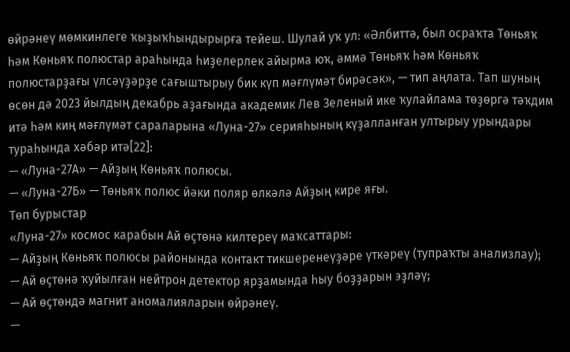өйрәнеү мөмкинлеге ҡыҙыҡһындырырға тейеш. Шулай уҡ ул: «Әлбиттә, был осраҡта Төньяҡ һәм Көньяҡ полюстар араһында һиҙелерлек айырма юҡ, әммә Төньяҡ һәм Көньяҡ полюстарҙағы үлсәүҙәрҙе сағыштырыу бик күп мәғлүмәт бирәсәк», — тип аңлата. Тап шуның өсөн дә 2023 йылдың декабрь аҙағында академик Лев Зеленый ике ҡулайлама төҙөргә тәҡдим итә һәм киң мәғлүмәт сараларына «Луна-27» серияһының күҙалланған ултырыу урындары тураһында хәбәр итә[22]:
— «Луна-27А» — Айҙың Көньяҡ полюсы.
— «Луна-27Б» — Төньяҡ полюс йәки поляр өлкәлә Айҙың кире яғы.
Төп бурыстар
«Луна-27» космос карабын Ай өҫтөнә килтереү маҡсаттары:
— Айҙың Көньяҡ полюсы районында контакт тикшеренеүҙәре үткәреү (тупраҡты анализлау);
— Ай өҫтөнә ҡуйылған нейтрон детектор ярҙамында һыу боҙҙарын эҙләү;
— Ай өҫтөндә магнит аномалияларын өйрәнеү.
—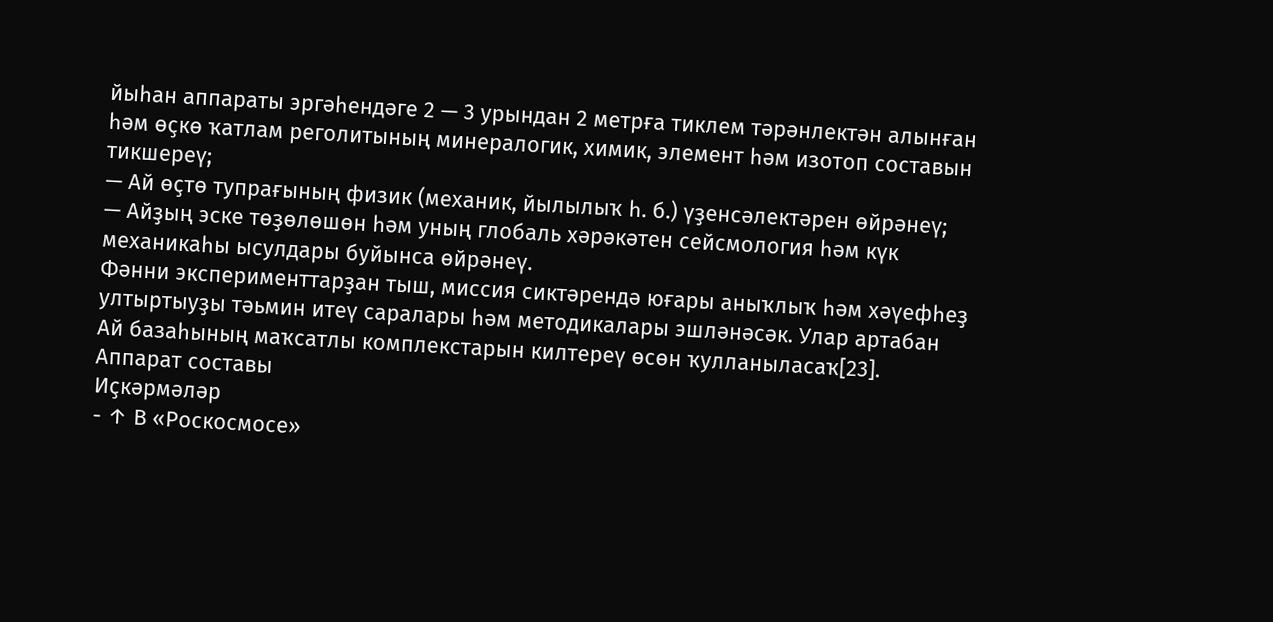йыһан аппараты эргәһендәге 2 — 3 урындан 2 метрға тиклем тәрәнлектән алынған һәм өҫкө ҡатлам реголитының минералогик, химик, элемент һәм изотоп составын тикшереү;
— Ай өҫтө тупрағының физик (механик, йылылыҡ һ. б.) үҙенсәлектәрен өйрәнеү;
— Айҙың эске төҙөлөшөн һәм уның глобаль хәрәкәтен сейсмология һәм күк механикаһы ысулдары буйынса өйрәнеү.
Фәнни эксперименттарҙан тыш, миссия сиктәрендә юғары аныҡлыҡ һәм хәүефһеҙ ултыртыуҙы тәьмин итеү саралары һәм методикалары эшләнәсәк. Улар артабан Ай базаһының маҡсатлы комплекстарын килтереү өсөн ҡулланыласаҡ[23].
Аппарат составы
Иҫкәрмәләр
- ↑ В «Роскосмосе»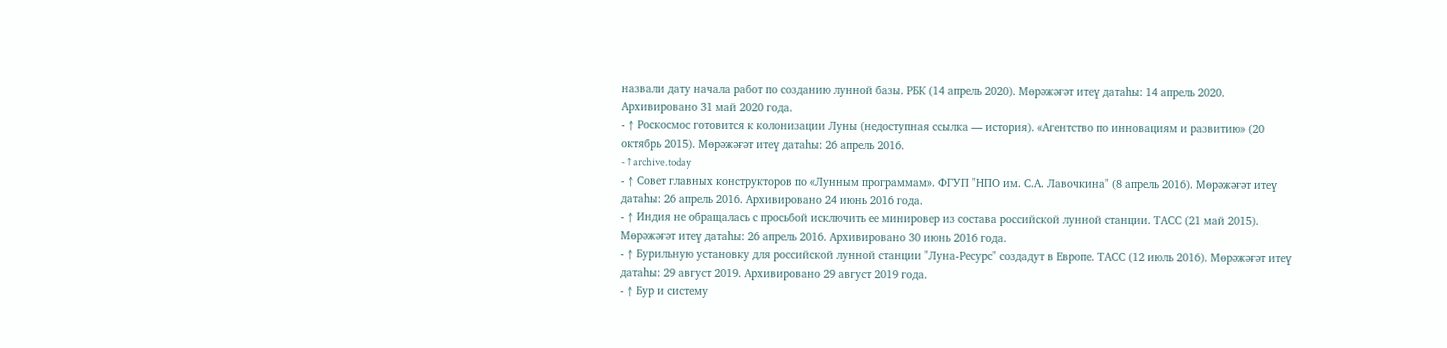назвали дату начала работ по созданию лунной базы. РБК (14 апрель 2020). Мөрәжәғәт итеү датаһы: 14 апрель 2020. Архивировано 31 май 2020 года.
- ↑ Роскосмос готовится к колонизации Луны (недоступная ссылка — история). «Агентство по инновациям и развитию» (20 октябрь 2015). Мөрәжәғәт итеү датаһы: 26 апрель 2016.
- ↑ archive.today
- ↑ Совет главных конструкторов по «Лунным программам». ФГУП "НПО им. С.А. Лавочкина" (8 апрель 2016). Мөрәжәғәт итеү датаһы: 26 апрель 2016. Архивировано 24 июнь 2016 года.
- ↑ Индия не обращалась с просьбой исключить ее минировер из состава российской лунной станции. ТАСС (21 май 2015). Мөрәжәғәт итеү датаһы: 26 апрель 2016. Архивировано 30 июнь 2016 года.
- ↑ Бурильную установку для российской лунной станции "Луна-Ресурс" создадут в Европе. ТАСС (12 июль 2016). Мөрәжәғәт итеү датаһы: 29 август 2019. Архивировано 29 август 2019 года.
- ↑ Бур и систему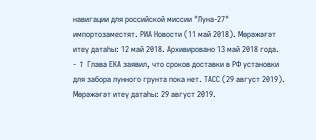навигации для российской миссии "Луна-27" импортозаместят. РИА Новости (11 май 2018). Мөрәжәғәт итеү датаһы: 12 май 2018. Архивировано 13 май 2018 года.
- ↑ Глава ЕКА заявил, что сроков доставки в РФ установки для забора лунного грунта пока нет. ТАСС (29 август 2019). Мөрәжәғәт итеү датаһы: 29 август 2019.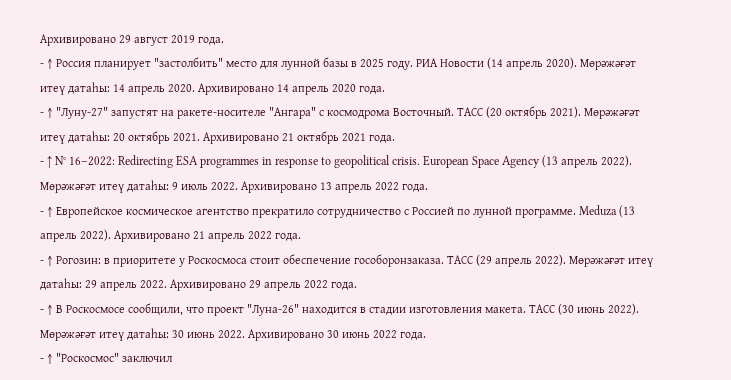Архивировано 29 август 2019 года.
- ↑ Россия планирует "застолбить" место для лунной базы в 2025 году. РИА Новости (14 апрель 2020). Мөрәжәғәт итеү датаһы: 14 апрель 2020. Архивировано 14 апрель 2020 года.
- ↑ "Луну-27" запустят на ракете-носителе "Ангара" с космодрома Восточный. ТАСС (20 октябрь 2021). Мөрәжәғәт итеү датаһы: 20 октябрь 2021. Архивировано 21 октябрь 2021 года.
- ↑ N° 16–2022: Redirecting ESA programmes in response to geopolitical crisis. European Space Agency (13 апрель 2022). Мөрәжәғәт итеү датаһы: 9 июль 2022. Архивировано 13 апрель 2022 года.
- ↑ Европейское космическое агентство прекратило сотрудничество с Россией по лунной программе. Meduza (13 апрель 2022). Архивировано 21 апрель 2022 года.
- ↑ Рогозин: в приоритете у Роскосмоса стоит обеспечение гособоронзаказа. ТАСС (29 апрель 2022). Мөрәжәғәт итеү датаһы: 29 апрель 2022. Архивировано 29 апрель 2022 года.
- ↑ В Роскосмосе сообщили, что проект "Луна-26" находится в стадии изготовления макета. ТАСС (30 июнь 2022). Мөрәжәғәт итеү датаһы: 30 июнь 2022. Архивировано 30 июнь 2022 года.
- ↑ "Роскосмос" заключил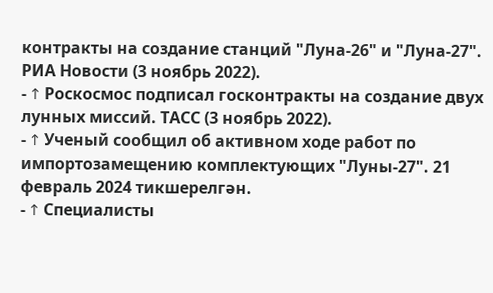контракты на создание станций "Луна-26" и "Луна-27". РИА Новости (3 ноябрь 2022).
- ↑ Роскосмос подписал госконтракты на создание двух лунных миссий. ТАСС (3 ноябрь 2022).
- ↑ Ученый сообщил об активном ходе работ по импортозамещению комплектующих "Луны-27". 21 февраль 2024 тикшерелгән.
- ↑ Специалисты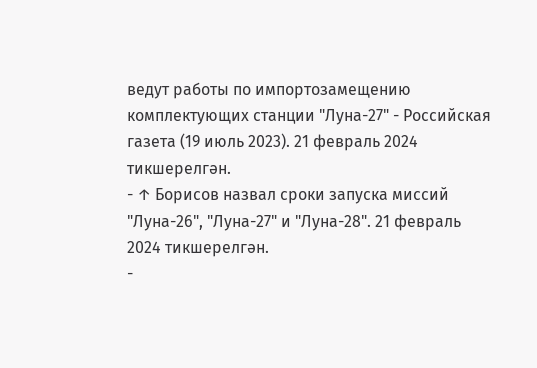ведут работы по импортозамещению комплектующих станции "Луна-27" - Российская газета (19 июль 2023). 21 февраль 2024 тикшерелгән.
- ↑ Борисов назвал сроки запуска миссий "Луна-26", "Луна-27" и "Луна-28". 21 февраль 2024 тикшерелгән.
-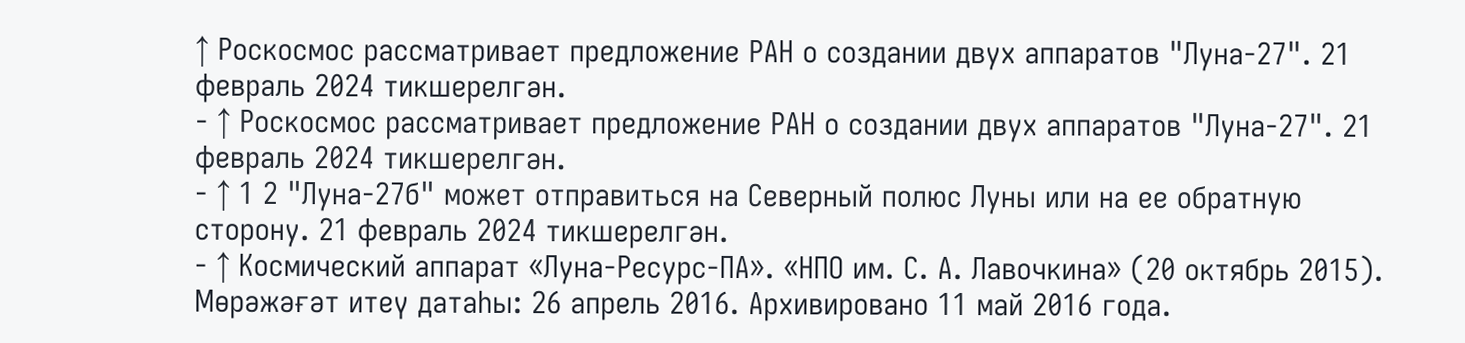↑ Роскосмос рассматривает предложение РАН о создании двух аппаратов "Луна-27". 21 февраль 2024 тикшерелгән.
- ↑ Роскосмос рассматривает предложение РАН о создании двух аппаратов "Луна-27". 21 февраль 2024 тикшерелгән.
- ↑ 1 2 "Луна-27б" может отправиться на Северный полюс Луны или на ее обратную сторону. 21 февраль 2024 тикшерелгән.
- ↑ Космический аппарат «Луна-Ресурс-ПА». «НПО им. С. А. Лавочкина» (20 октябрь 2015). Мөрәжәғәт итеү датаһы: 26 апрель 2016. Архивировано 11 май 2016 года.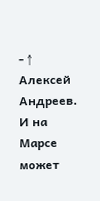- ↑ Алексей Андреев. И на Марсе может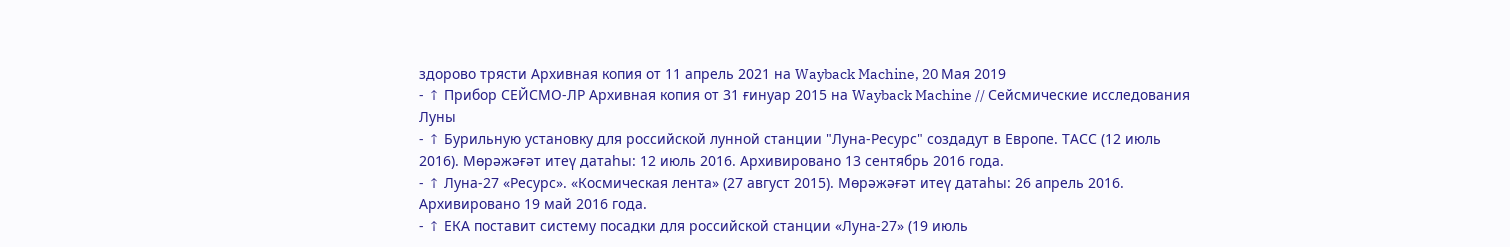здорово трясти Архивная копия от 11 апрель 2021 на Wayback Machine, 20 Мая 2019
- ↑ Прибор СЕЙСМО-ЛР Архивная копия от 31 ғинуар 2015 на Wayback Machine // Сейсмические исследования Луны
- ↑ Бурильную установку для российской лунной станции "Луна-Ресурс" создадут в Европе. ТАСС (12 июль 2016). Мөрәжәғәт итеү датаһы: 12 июль 2016. Архивировано 13 сентябрь 2016 года.
- ↑ Луна-27 «Ресурс». «Космическая лента» (27 август 2015). Мөрәжәғәт итеү датаһы: 26 апрель 2016. Архивировано 19 май 2016 года.
- ↑ ЕКА поставит систему посадки для российской станции «Луна-27» (19 июль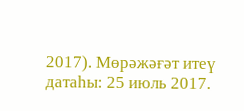2017). Мөрәжәғәт итеү датаһы: 25 июль 2017.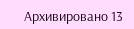Архивировано 13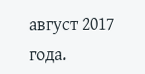август 2017 года.